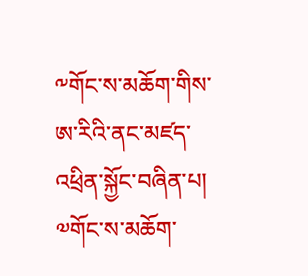༸གོང་ས་མཆོག་གིས་ཨ་རིའི་ནང་མཛད་འཕྲིན་སྐྱོང་བཞིན་པ།
༧གོང་ས་མཆོག་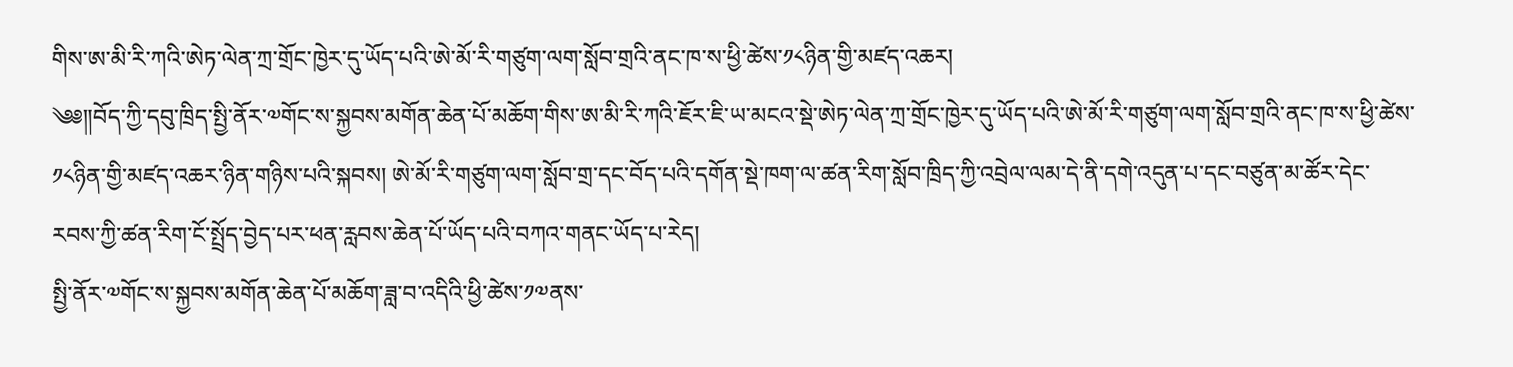གིས་ཨ་མི་རི་ཀའི་ཨེཏ་ལེན་ཀྲ་གྲོང་ཁྱེར་དུ་ཡོད་པའི་ཨེ་མོ་རི་གཙུག་ལག་སློབ་གྲའི་ནང་ཁ་ས་ཕྱི་ཚེས་༡༨ཉིན་གྱི་མཛད་འཆར།
༄༅༎བོད་ཀྱི་དབུ་ཁྲིད་སྤྱི་ནོར་༧གོང་ས་སྐྱབས་མགོན་ཆེན་པོ་མཆོག་གིས་ཨ་མི་རི་ཀའི་ཇོར་ཇི་ཡ་མངའ་སྡེ་ཨེཏ་ལེན་ཀྲ་གྲོང་ཁྱེར་དུ་ཡོད་པའི་ཨེ་མོ་རི་གཙུག་ལག་སློབ་གྲའི་ནང་ཁ་ས་ཕྱི་ཚེས་༡༨ཉིན་གྱི་མཛད་འཆར་ཉིན་གཉིས་པའི་སྐབས། ཨེ་མོ་རི་གཙུག་ལག་སློབ་གྲ་དང་བོད་པའི་དགོན་སྡེ་ཁག་ལ་ཚན་རིག་སློབ་ཁྲིད་ཀྱི་འབྲེལ་ལམ་དེ་ནི་དགེ་འདུན་པ་དང་བཙུན་མ་ཚོར་དེང་རབས་ཀྱི་ཚན་རིག་ངོ་སྤྲོད་བྱེད་པར་ཕན་རླབས་ཆེན་པོ་ཡོད་པའི་བཀའ་གནང་ཡོད་པ་རེད།
སྤྱི་ནོར་༧གོང་ས་སྐྱབས་མགོན་ཆེན་པོ་མཆོག་ཟླ་བ་འདིའི་ཕྱི་ཚེས་༡༧ནས་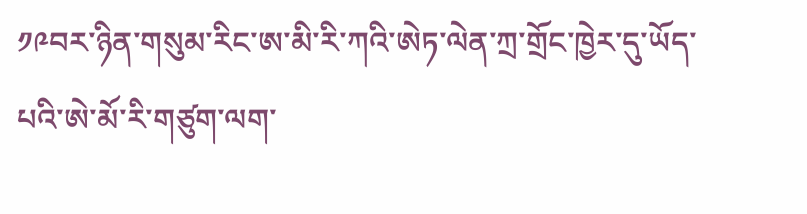༡༩བར་ཉིན་གསུམ་རིང་ཨ་མི་རི་ཀའི་ཨེཏ་ལེན་ཀྲ་གྲོང་ཁྱེར་དུ་ཡོད་པའི་ཨེ་མོ་རི་གཙུག་ལག་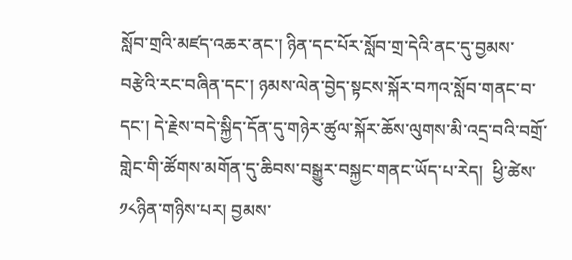སློབ་གྲའི་མཛད་འཆར་ནང་། ཉིན་དང་པོར་སློབ་གྲ་དེའི་ནང་དུ་བྱམས་བརྩེའི་རང་བཞིན་དང་། ཉམས་ལེན་བྱེད་སྟངས་སྐོར་བཀའ་སློབ་གནང་བ་དང་། དེ་རྗེས་བདེ་སྐྱིད་དོན་དུ་གཉེར་ཚུལ་སྐོར་ཆོས་ལུགས་མི་འདྲ་བའི་བགྲོ་གླེང་གི་ཚོགས་མགོན་དུ་ཆིབས་བསྒྱུར་བསྐྱང་གནང་ཡོད་པ་རེད།  ཕྱི་ཚེས་༡༨ཉིན་གཉིས་པར། བྱམས་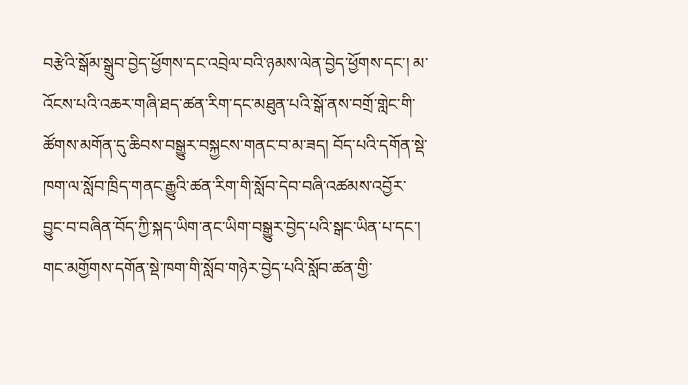བརྩེའི་སྒོམ་སྒྲུབ་བྱེད་ཕྱོགས་དང་འབྲེལ་བའི་ཉམས་ལེན་བྱེད་ཕྱོགས་དང་། མ་འོངས་པའི་འཆར་གཞི་ཐད་ཚན་རིག་དང་མཐུན་པའི་སྒོ་ནས་བགྲོ་གླེང་གི་ཚོགས་མགོན་དུ་ཆིབས་བསྒྱུར་བསྐྱངས་གནང་བ་མ་ཟད། བོད་པའི་དགོན་སྡེ་ཁག་ལ་སློབ་ཁྲིད་གནང་རྒྱུའི་ཚན་རིག་གི་སློབ་དེབ་བཞི་འཚམས་འབྱོར་བྱུང་བ་བཞིན་བོད་ཀྱི་སྐད་ཡིག་ནང་ཡིག་བསྒྱུར་བྱེད་པའི་སྒང་ཡིན་པ་དང་། གང་མགྱོགས་དགོན་སྡེ་ཁག་གི་སློབ་གཉེར་བྱེད་པའི་སློབ་ཚན་གྱི་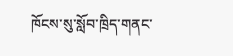ཁོངས་སུ་སློབ་ཁྲིད་གནང་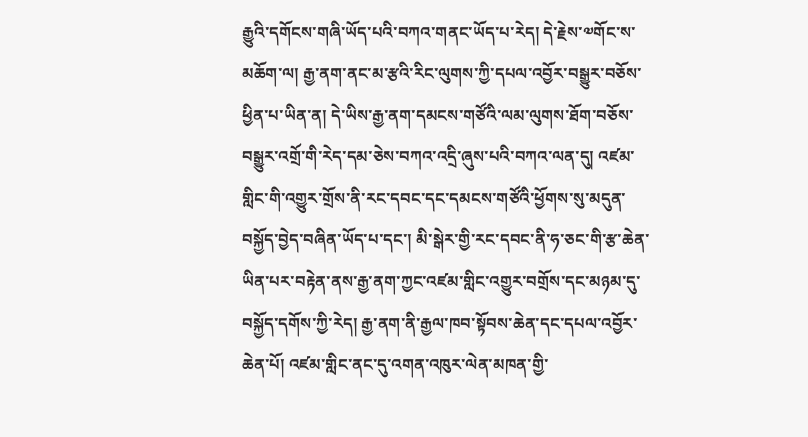རྒྱུའི་དགོངས་གཞི་ཡོད་པའི་བཀའ་གནང་ཡོད་པ་རེད། དེ་རྗེས་༧གོང་ས་མཆོག་ལ། རྒྱ་ནག་ནང་མ་རྩའི་རིང་ལུགས་ཀྱི་དཔལ་འབྱོར་བསྒྱུར་བཅོས་ཕྱིན་པ་ཡིན་ན། དེ་ཡིས་རྒྱ་ནག་དམངས་གཙོའི་ལམ་ལུགས་ཐོག་བཅོས་བསྒྱུར་འགྲོ་གི་རེད་དམ་ཅེས་བཀའ་འདྲི་ཞུས་པའི་བཀའ་ལན་དུ། འཛམ་གླིང་གི་འགྱུར་གྲོས་ནི་རང་དབང་དང་དམངས་གཙོའི་ཕྱོགས་སུ་མདུན་བསྐྱོད་བྱེད་བཞིན་ཡོད་པ་དང་། མི་སྒེར་གྱི་རང་དབང་ནི་ཧ་ཅང་གི་རྩ་ཆེན་ཡིན་པར་བརྟེན་ནས་རྒྱ་ནག་ཀྱང་འཛམ་གླིང་འགྱུར་བགྲོས་དང་མཉམ་དུ་བསྐྱོད་དགོས་ཀྱི་རེད། རྒྱ་ནག་ནི་རྒྱལ་ཁབ་སྟོབས་ཆེན་དང་དཔལ་འབྱོར་ཆེན་པོ། འཛམ་གླིང་ནང་དུ་འགན་འཁུར་ལེན་མཁན་གྱི་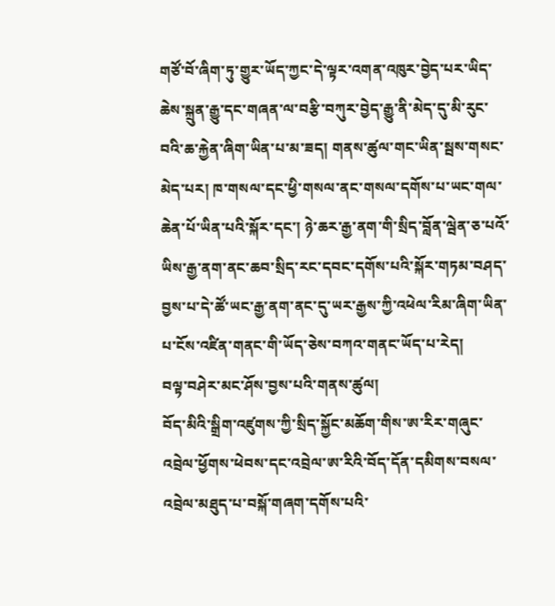གཙོ་བོ་ཞིག་ཏུ་གྱུར་ཡོད་ཀྱང་དེ་ལྟར་འགན་འཁུར་བྱེད་པར་ཡིད་ཆེས་སྐྲུན་རྒྱུ་དང་གཞན་ལ་བརྩི་བཀུར་བྱེད་རྒྱུ་ནི་མེད་དུ་མི་རུང་བའི་ཆ་རྐྱེན་ཞིག་ཡིན་པ་མ་ཟད། གནས་ཚུལ་གང་ཡིན་སྦས་གསང་མེད་པར། ཁ་གསལ་དང་ཕྱི་གསལ་ནང་གསལ་དགོས་པ་ཡང་གལ་ཆེན་པོ་ཡིན་པའི་སྐོར་དང་། ཉེ་ཆར་རྒྱ་ནག་གི་སྲིད་བློན་ལྦེན་ཅ་པའོ་ཡིས་རྒྱ་ནག་ནང་ཆབ་སྲིད་རང་དབང་དགོས་པའི་སྐོར་གཏམ་བཤད་བྱས་པ་དེ་ཚོ་ཡང་རྒྱ་ནག་ནང་དུ་ཡར་རྒྱས་ཀྱི་འཕེལ་རིམ་ཞིག་ཡིན་པ་ངོས་འཛིན་གནང་གི་ཡོད་ཅེས་བཀའ་གནང་ཡོད་པ་རེད།
བལྟ་བཤེར་མང་ཤོས་བྱས་པའི་གནས་ཚུལ།
བོད་མིའི་སྒྲིག་འཛུགས་ཀྱི་སྲིད་སྐྱོང་མཆོག་གིས་ཨ་རིར་གཞུང་འབྲེལ་ཕྱོགས་ཕེབས་དང་འབྲེལ་ཨ་རིའི་བོད་དོན་དམིགས་བསལ་འབྲེལ་མཐུད་པ་བསྐོ་གཞག་དགོས་པའི་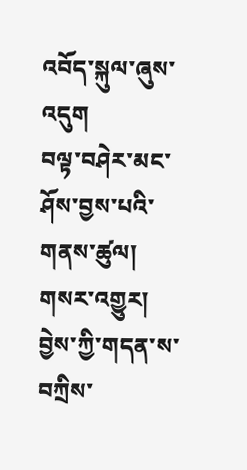འབོད་སྐུལ་ཞུས་འདུག
བལྟ་བཤེར་མང་ཤོས་བྱས་པའི་གནས་ཚུལ།
གསར་འགྱུར།
བྱེས་ཀྱི་གདན་ས་བཀྲིས་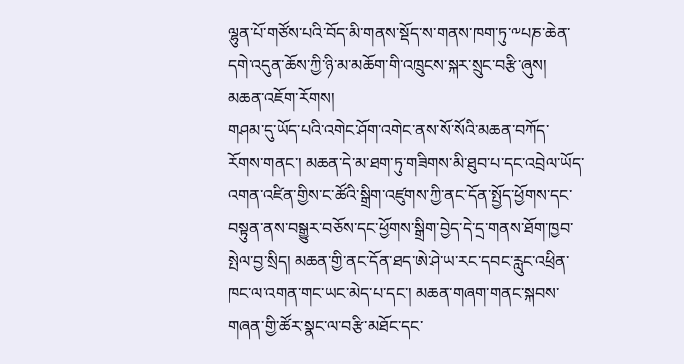ལྷུན་པོ་གཙོས་པའི་བོད་མི་གནས་སྡོད་ས་གནས་ཁག་ཏུ་༸པཎ་ཆེན་དགེ་འདུན་ཆོས་ཀྱི་ཉི་མ་མཆོག་གི་འཁྲུངས་སྐར་སྲུང་བརྩི་ཞུས།
མཆན་འཇོག་རོགས།
གཤམ་དུ་ཡོད་པའི་འགེང་ཤོག་འགེང་ནས་སོ་སོའི་མཆན་བཀོད་རོགས་གནང་། མཆན་དེ་མ་ཐག་ཏུ་གཟིགས་མི་ཐུབ་པ་དང་འབྲེལ་ཡོད་འགན་འཛིན་གྱིས་ང་ཚོའི་སྒྲིག་འཛུགས་ཀྱི་ནང་དོན་སྤྱོད་ཕྱོགས་དང་བསྟུན་ནས་བསྒྱུར་བཅོས་དང་ཕྱོགས་སྒྲིག་བྱེད་དེ་དྲ་གནས་ཐོག་ཁྱབ་སྤེལ་བྱ་སྲིད། མཆན་གྱི་ནང་དོན་ཐད་ཨེ་ཤེ་ཡ་རང་དབང་རླུང་འཕྲིན་ཁང་ལ་འགན་གང་ཡང་མེད་པ་དང་། མཆན་གཞག་གནང་སྐབས་གཞན་གྱི་ཚོར་སྣང་ལ་བརྩི་མཐོང་དང་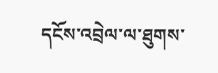དངོས་འབྲེལ་ལ་ཐུགས་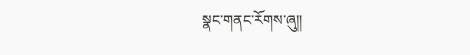སྣང་གནང་རོགས་ཞུ༎